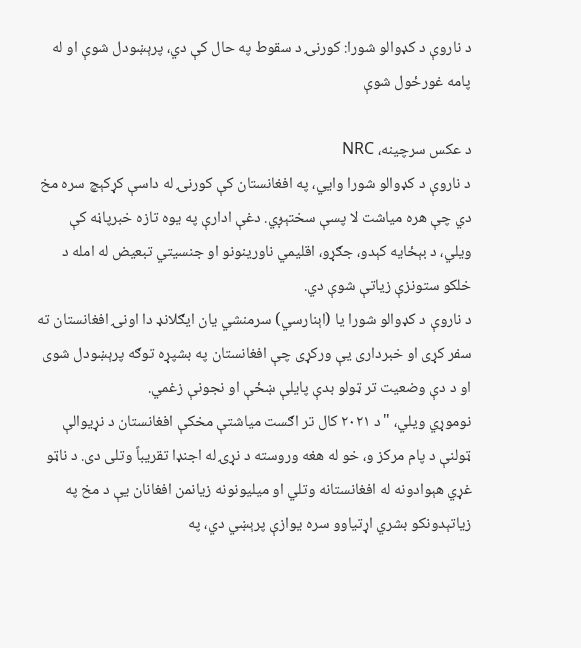د ناروې د کډوالو شورا: کورنۍ د سقوط په حال کې دي، پرېښودل شوې او له پامه غورځول شوې

د عکس سرچینه، NRC
د ناروې د کډوالو شورا وايي، په افغانستان کې کورنۍ له داسې کړکېچ سره مخ دي چې هره میاشت لا پسې سختېږي. دغې ادارې په یوه تازه خبرپاڼه کې ویلي، د بېځایه کېدو، جګړو، اقلیمي ناورینونو او جنسیتي تبعیض له امله د خلکو ستونزې زیاتې شوې دي.
د ناروې د کډوالو شورا یا (اېنارسي) سرمنشي یان ایګلانډ دا اونۍ افغانستان ته سفر کړی او خبرداری یې ورکړی چې افغانستان په بشپړه توګه پرېښودل شوی او د دې وضعیت تر ټولو بدې پایلې ښځې او نجونې زغمي.
نوموړي ویلي، "د ۲۰۲۱ کال تر اګست میاشتې مخکې افغانستان د نړیوالې ټولنې د پام مرکز و، خو له هغه وروسته د نړۍ له اجنډا تقریباً وتلی دی. د ناټو غړي هېوادونه له افغانستانه وتلي او میلیونونه زیانمن افغانان یې د مخ په زیاتېدونکو بشري اړتیاوو سره یوازې پرېښي دي، په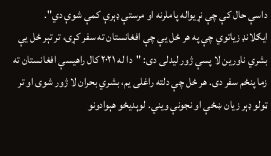داسې حال کې چې نړیواله پاملرنه او مرستې ډېرې کمې شوې دي".
ایګلانډ زیاتوي چې په هر ځل یې چې افغانستان ته سفر کړی، تر تېر ځل یې بشري ناورین لا پسې ژور لیدلی دی: "دا له ۲۰۲۱ کال راهیسې افغانستان ته زما پنځم سفر دی. هر ځل چې دلته راغلی یم، بشري بحران لا ژور شوی او تر ټولو ډېر زیان ښځې او نجونې ویني. لوېدیځو هېوادونو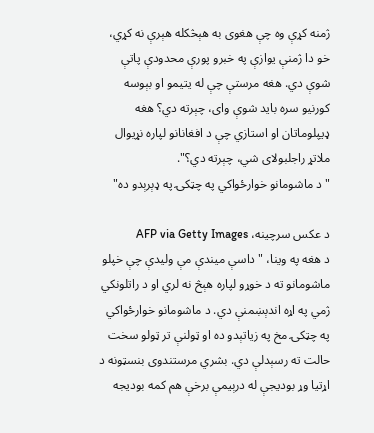ژمنه کړې وه چې هغوی به هېڅکله هېرې نه کړي، خو دا ژمنې یوازې په خبرو پورې محدودې پاتې شوې دي. هغه مرستې چې له یتیمو او بېوسه کورنیو سره باید شوې وای، چېرته دي؟ هغه ډیپلوماتان او استازي چې د افغانانو لپاره نړیوال ملاتړ راجلبولای شي، چېرته دي؟".
"د ماشومانو خوارځواکي په چټکۍ په ډېرېدو ده"

د عکس سرچینه، AFP via Getty Images
د هغه په وینا، "داسې میندې مې ولیدې چې خپلو ماشومانو ته د خوړو لپاره هېڅ نه لري او د راتلونکي ژمي په اړه اندېښمنې دي. د ماشومانو خوارځواکي په چټکۍ مخ په زیاتېدو ده او ټولنې تر ټولو سخت حالت ته رسېدلې دي. بشري مرستندوی بنسټونه د اړتیا وړ بودیجې له درېیمې برخې هم کمه بودیجه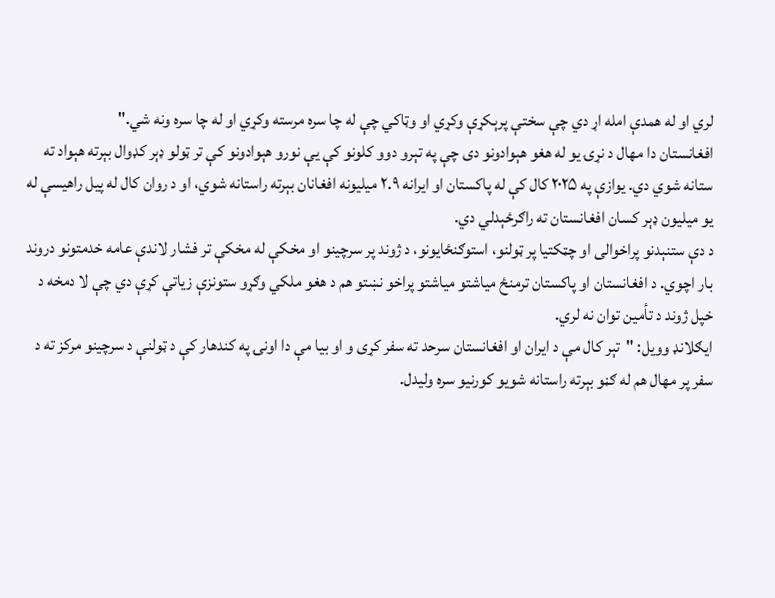لري او له همدې امله اړ دي چې سختې پرېکړې وکړي او وټاکي چې له چا سره مرسته وکړي او له چا سره ونه شي."
افغانستان دا مهال د نړۍ یو له هغو هېوادونو دی چې په تېرو دوو کلونو کې یې نورو هېوادونو کې تر ټولو ډېر کډوال بېرته هېواد ته ستانه شوي دي. یوازې په ۲۰۲۵ کال کې له پاکستان او ایرانه ۲.۹ میلیونه افغانان بېرته راستانه شوي، او د روان کال له پیل راهیسې له یو میلیون ډېر کسان افغانستان ته راګرځېدلي دي.
د دې ستنېدنو پراخوالی او چټکتیا پر ټولنو، استوګنځایونو، د ژوند پر سرچینو او مخکې له مخکې تر فشار لاندې عامه خدمتونو دروند بار اچوي. د افغانستان او پاکستان ترمنځ میاشتو میاشتو پراخو نښتو هم د هغو ملکي وګړو ستونزې زیاتې کړې دي چې لا دمخه د خپل ژوند د تأمین توان نه لري.
ایګلانډ وویل: "تېر کال مې د ایران او افغانستان سرحد ته سفر کړی و او بیا مې دا اونۍ په کندهار کې د ټولنې د سرچینو مرکز ته د سفر پر مهال هم له ګڼو بېرته راستانه شویو کورنیو سره ولیدل.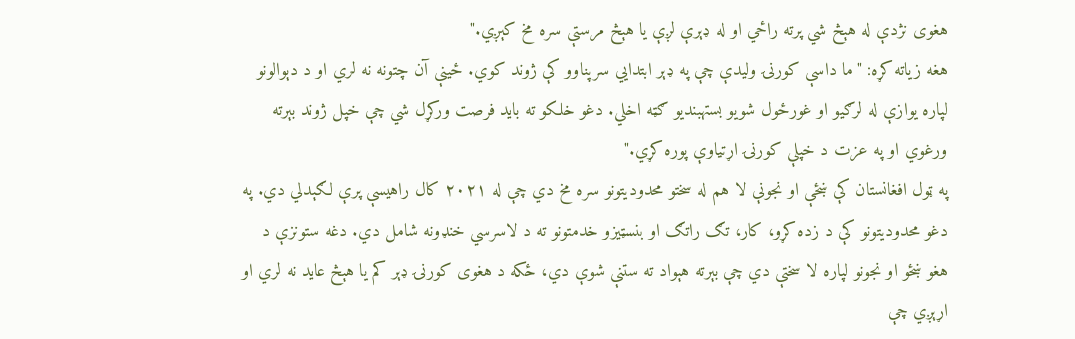هغوی نژدې له هېڅ شي پرته راځي او له ډېرې لږې یا هېڅ مرستې سره مخ کېږي."
هغه زیاته کړه: "ما داسې کورنۍ ولیدې چې په ډېر ابتدایي سرپناوو کې ژوند کوي. ځینې آن چتونه نه لري او د دېوالونو لپاره یوازې له لرګیو او غورځول شویو بستهبندیو ګټه اخلي. دغو خلکو ته باید فرصت ورکړل شي چې خپل ژوند بېرته ورغوي او په عزت د خپلې کورنۍ اړتیاوې پوره کړي."
په ټول افغانستان کې ښځې او نجونې لا هم له سختو محدودیتونو سره مخ دي چې له ۲۰۲۱ کال راهیسې پرې لګېدلي دي. په دغو محدودیتونو کې د زده کړو، کار، تګ راتګ او بنسټیزو خدمتونو ته د لاسرسي خنډونه شامل دي. دغه ستونزې د هغو ښځو او نجونو لپاره لا سختې دي چې بېرته هېواد ته ستنې شوې دي، ځکه د هغوی کورنۍ ډېر کم یا هېڅ عاید نه لري او اړېږي چې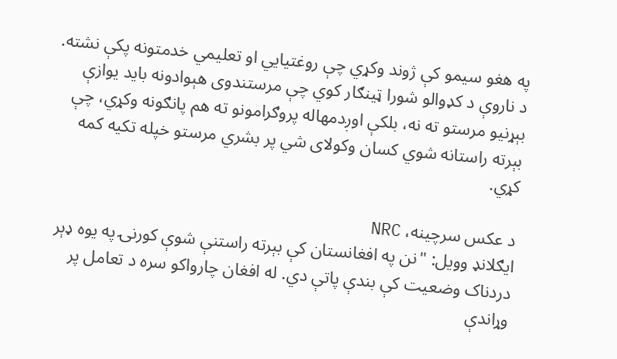په هغو سیمو کې ژوند وکړي چې روغتیايي او تعلیمي خدمتونه پکې نشته.
د ناروې د کډوالو شورا ټینګار کوي چې مرستندوی هېوادونه باید یوازې بېړنیو مرستو ته نه، بلکې اوږدمهاله پروګرامونو ته هم پانګونه وکړي، چې بېرته راستانه شوي کسان وکولای شي پر بشري مرستو خپله تکیه کمه کړي.

د عکس سرچینه، NRC
ایګلانډ وویل: "نن په افغانستان کې بېرته راستنې شوې کورنۍ په یوه ډېر دردناک وضعیت کې بندې پاتې دي. له افغان چارواکو سره د تعامل پر وړاندې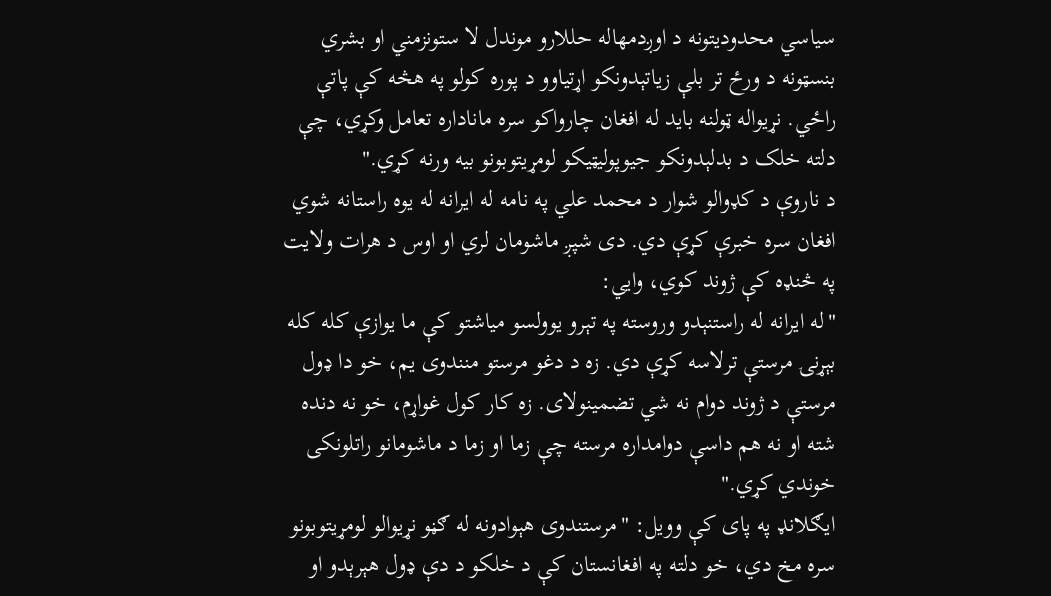سیاسي محدودیتونه د اوږدمهاله حللارو موندل لا ستونزمني او بشري بنسټونه د ورځ تر بلې زیاتېدونکو اړتیاوو د پوره کولو په هڅه کې پاتې راځي. نړیواله ټولنه باید له افغان چارواکو سره ماناداره تعامل وکړي، چې دلته خلک د بدلېدونکو جیوپولیټیکو لومړیتوبونو بیه ورنه کړي."
د ناروې د کډوالو شوار د محمد علي په نامه له ایرانه له یوه راستانه شوي افغان سره خبرې کړې دي. دی شپږ ماشومان لري او اوس د هرات ولایت په څنډه کې ژوند کوي، وايي:
"له ایرانه له راستنېدو وروسته په تېرو یوولسو میاشتو کې ما یوازې کله کله بېړنۍ مرستې ترلاسه کړې دي. زه د دغو مرستو منندوی یم، خو دا ډول مرستې د ژوند دوام نه شي تضمینولای. زه کار کول غواړم، خو نه دنده شته او نه هم داسې دوامداره مرسته چې زما او زما د ماشومانو راتلونکی خوندي کړي."
ایګلانډ په پای کې وویل: "مرستندوی هېوادونه له ګڼو نړیوالو لومړیتوبونو سره مخ دي، خو دلته په افغانستان کې د خلکو د دې ډول هېرېدو او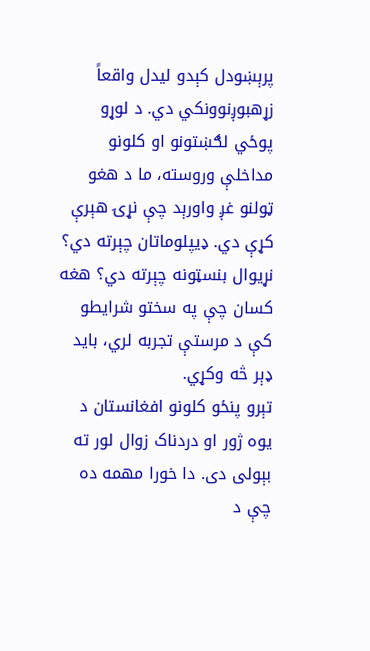پرېښودل کېدو لیدل واقعاً زړهبوږنوونکي دي. د لوړو پوځي لګښتونو او کلونو مداخلې وروسته، ما د هغو ټولنو غږ واورېد چې نړۍ هېرې کړې دي. ډیپلوماتان چېرته دي؟ نړیوال بنسټونه چېرته دي؟ هغه کسان چې په سختو شرایطو کې د مرستې تجربه لري، باید ډېر څه وکړي.
تېرو پنځو کلونو افغانستان د یوه ژور او دردناک زوال لور ته بېولی دی. دا خورا مهمه ده چې د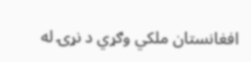افغانستان ملکي وګړي د نړۍ له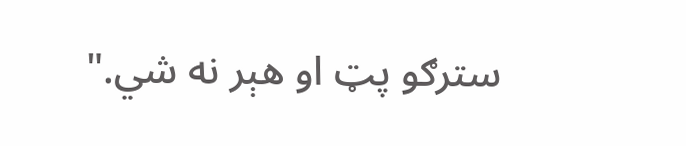سترګو پټ او هېر نه شي."